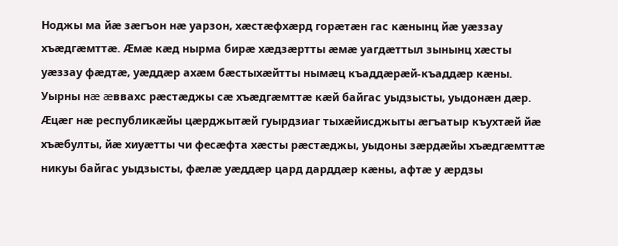Ноджы ма йæ зæгъон нæ уарзон, хæстæфхæрд горæтæн гас кæнынц йæ уæззау хъæдгæмттæ. Æмæ кæд нырма бирæ хæдзæртты æмæ уагдæттыл зынынц хæсты уæззау фæдтæ, уæддæр ахæм бæстыхæйтты нымæц къаддæрæй-къаддæр кæны. Уырны нæ æввахс рæстæджы сæ хъæдгæмттæ кæй байгас уыдзысты, уыдонæн дæр. Æцæг нæ республикæйы цæрджытæй гуырдзиаг тыхæйисджыты æгъатыр къухтæй йæ хъæбулты, йæ хиуæтты чи фесæфта хæсты рæстæджы, уыдоны зæрдæйы хъæдгæмттæ никуы байгас уыдзысты, фæлæ уæддæр цард дарддæр кæны, афтæ у æрдзы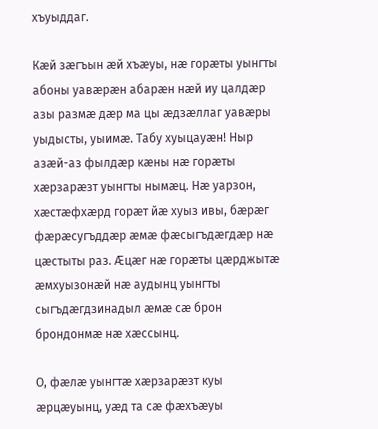хъуыддаг.

Кæй зæгъын æй хъæуы, нæ горæты уынгты абоны уавæрæн абарæн нæй иу цалдæр азы размæ дæр ма цы æдзæллаг уавæры уыдысты, уыимæ. Табу хуыцауæн! Ныр азæй-аз фылдæр кæны нæ горæты хæрзарæзт уынгты нымæц. Нæ уарзон, хæстæфхæрд горæт йæ хуыз ивы, бæрæг фæрæсугъддæр æмæ фæсыгъдæгдæр нæ цæстыты раз. Æцæг нæ горæты цæрджытæ æмхуызонæй нæ аудынц уынгты сыгъдæгдзинадыл æмæ сæ брон брондонмæ нæ хæссынц.

О, фæлæ уынгтæ хæрзарæзт куы æрцæуынц, уæд та сæ фæхъæуы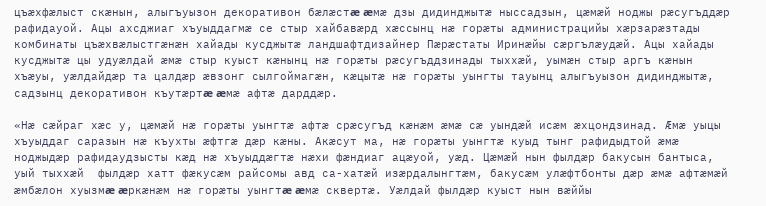цъæхфæлыст скæнын, алыгъуызон декоративон бæлæстæ æмæ дзы дидинджытæ ныссадзын, цæмæй ноджы рæсугъддæр рафидауой. Ацы ахсджиаг хъуыддагмæ се стыр хайбавæрд хæссынц нæ горæты администрацийы хæрзарæзтады комбинаты цъæхвæлыстгæнæн хайады кусджытæ ландшафтдизайнер Пæрæстаты Иринæйы сæргълæудæй. Ацы хайады кусджытæ цы удуæлдай æмæ стыр куыст кæнынц нæ горæты рæсугъддзинады тыххæй, уымæн стыр аргъ кæнын хъæуы, уæлдайдæр та цалдæр æвзонг сылгоймагæн, кæцытæ нæ горæты уынгты тауынц алыгъуызон дидинджытæ, садзынц декоративон къутæртæ æмæ афтæ дарддæр.

«Нæ сæйраг хæс у, цæмæй нæ горæты уынгтæ афтæ срæсугъд кæнæм æмæ сæ уындæй исæм æхцондзинад. Æмæ уыцы хъуыддаг саразын нæ къухты æфтгæ дæр кæны. Акæсут ма, нæ горæты уынгтæ куыд тынг рафидыдтой æмæ ноджыдæр рафидаудзысты кæд нæ хъуыддæгтæ нæхи фæндиаг ацæуой, уæд. Цæмæй нын фылдæр бакусын бантыса, уый тыххæй  фылдæр хатт фæкусæм райсомы авд са-хатæй изæрдалынгтæм, бакусæм улæфтбонты дæр æмæ афтæмæй æмбæлон хуызмæ æркæнæм нæ горæты уынгтæ æмæ сквертæ. Уæлдай фылдæр куыст нын вæййы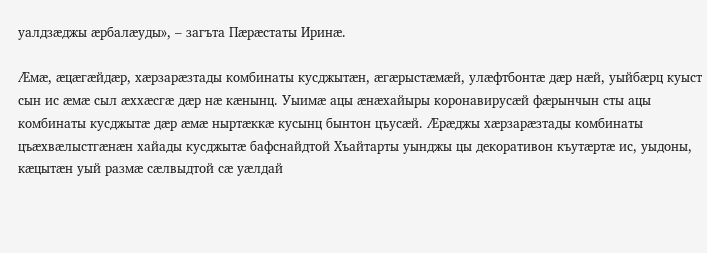уалдзæджы æрбалæуды», – загъта Пæрæстаты Иринæ.

Æмæ, æцæгæйдæр, хæрзарæзтады комбинаты кусджытæн, æгæрыстæмæй, улæфтбонтæ дæр нæй, уыйбæрц куыст сын ис æмæ сыл æххæсгæ дæр нæ кæнынц. Уыимæ ацы æнæхайыры коронавирусæй фæрынчын сты ацы комбинаты кусджытæ дæр æмæ ныртæккæ кусынц бынтон цъусæй. Æрæджы хæрзарæзтады комбинаты цъæхвæлыстгæнæн хайады кусджытæ бафснайдтой Хъайтарты уынджы цы декоративон къутæртæ ис, уыдоны, кæцытæн уый размæ сæлвыдтой сæ уæлдай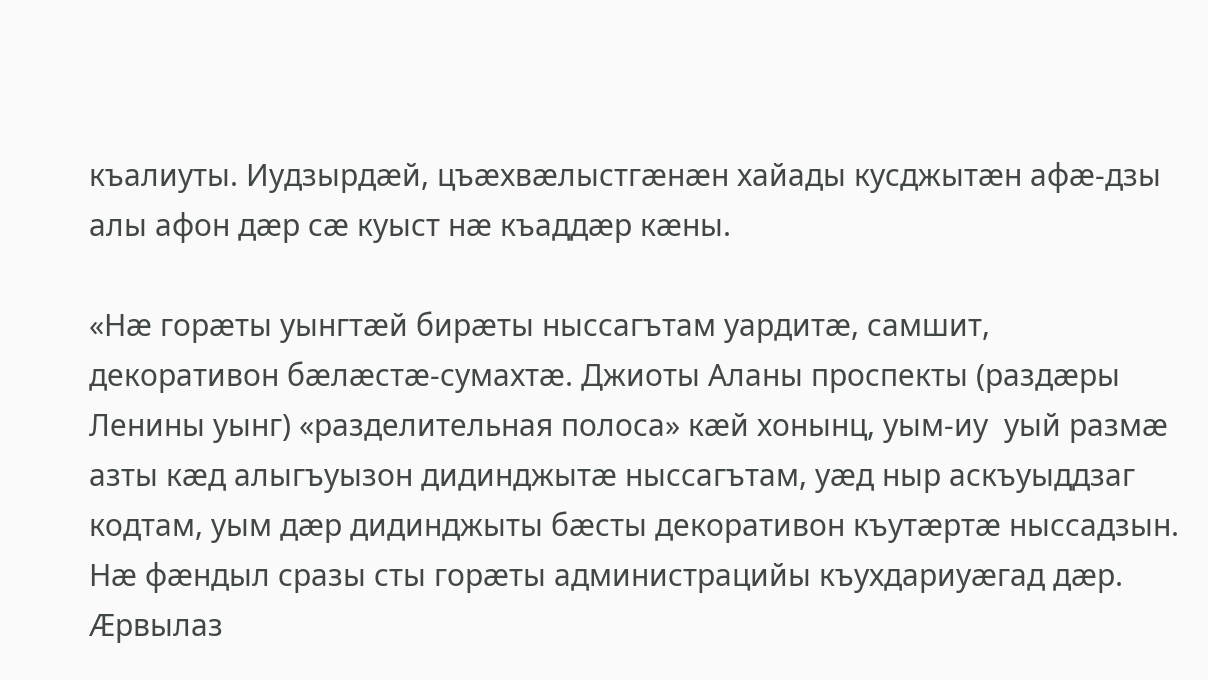къалиуты. Иудзырдæй, цъæхвæлыстгæнæн хайады кусджытæн афæ-дзы алы афон дæр сæ куыст нæ къаддæр кæны.

«Нæ горæты уынгтæй бирæты ныссагътам уардитæ, самшит, декоративон бæлæстæ-сумахтæ. Джиоты Аланы проспекты (раздæры Ленины уынг) «разделительная полоса» кæй хонынц, уым-иу  уый размæ азты кæд алыгъуызон дидинджытæ ныссагътам, уæд ныр аскъуыддзаг кодтам, уым дæр дидинджыты бæсты декоративон къутæртæ ныссадзын.  Нæ фæндыл сразы сты горæты администрацийы къухдариуæгад дæр. Æрвылаз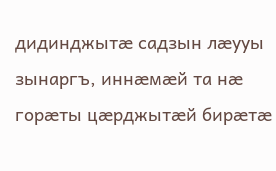дидинджытæ садзын лæууы зынаргъ, иннæмæй та нæ горæты цæрджытæй бирæтæ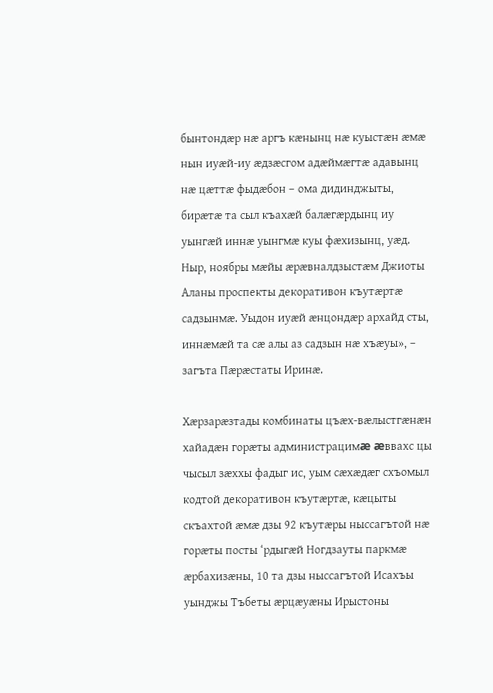бынтондæр нæ аргъ кæнынц нæ куыстæн æмæ нын иуæй-иу æдзæсгом адæймæгтæ адавынц нæ цæттæ фыдæбон – ома дидинджыты, бирæтæ та сыл къахæй балæгæрдынц иу уынгæй иннæ уынгмæ куы фæхизынц, уæд. Ныр, ноябры мæйы æрæвналдзыстæм Джиоты Аланы проспекты декоративон къутæртæ садзынмæ. Уыдон иуæй æнцондæр архайд сты, иннæмæй та сæ алы аз садзын нæ хъæуы», – загъта Пæрæстаты Иринæ.

Хæрзарæзтады комбинаты цъæх-вæлыстгæнæн хайадæн горæты администрацимæ æввахс цы чысыл зæххы фадыг ис, уым сæхæдæг схъомыл кодтой декоративон къутæртæ, кæцыты скъахтой æмæ дзы 92 къутæры ныссагътой нæ горæты посты ‘рдыгæй Ногдзауты паркмæ æрбахизæны, 10 та дзы ныссагътой Исахъы уынджы Тъбеты æрцæуæны Ирыстоны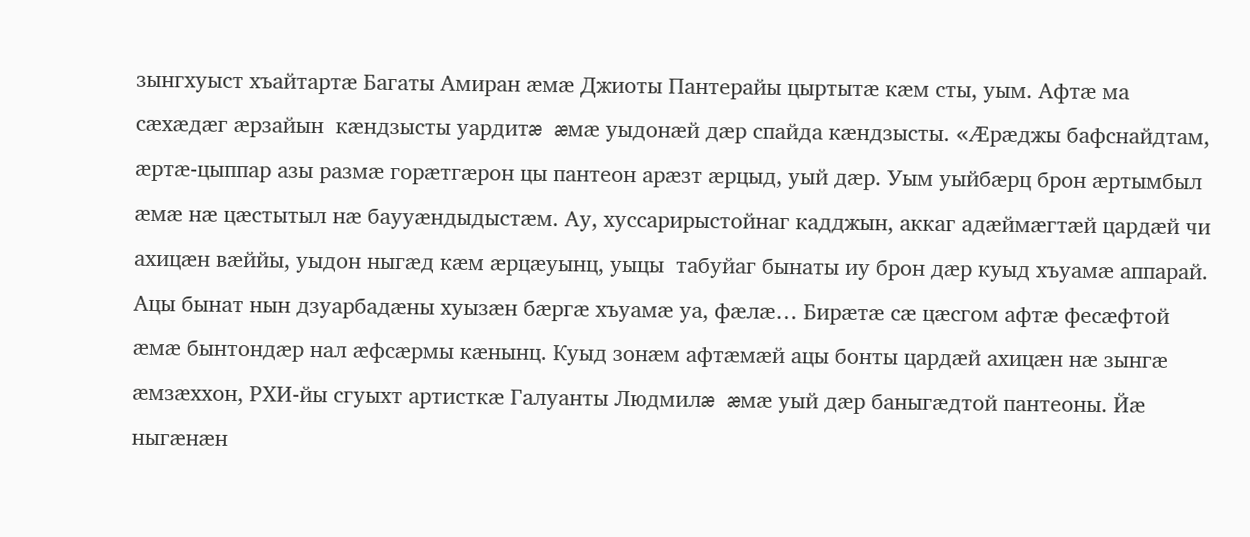зынгхуыст хъайтартæ Багаты Амиран æмæ Джиоты Пантерайы цыртытæ кæм сты, уым. Афтæ ма сæхæдæг æрзайын  кæндзысты уардитæ æмæ уыдонæй дæр спайда кæндзысты. «Æрæджы бафснайдтам, æртæ-цыппар азы размæ горæтгæрон цы пантеон арæзт æрцыд, уый дæр. Уым уыйбæрц брон æртымбыл æмæ нæ цæстытыл нæ баууæндыдыстæм. Ау, хуссарирыстойнаг кадджын, аккаг адæймæгтæй цардæй чи ахицæн вæййы, уыдон ныгæд кæм æрцæуынц, уыцы  табуйаг бынаты иу брон дæр куыд хъуамæ аппарай. Ацы бынат нын дзуарбадæны хуызæн бæргæ хъуамæ уа, фæлæ… Бирæтæ сæ цæсгом афтæ фесæфтой æмæ бынтондæр нал æфсæрмы кæнынц. Куыд зонæм афтæмæй ацы бонты цардæй ахицæн нæ зынгæ æмзæххон, РХИ-йы сгуыхт артисткæ Галуанты Людмилæ æмæ уый дæр баныгæдтой пантеоны. Йæ ныгæнæн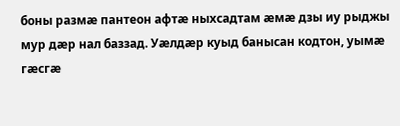боны размæ пантеон афтæ ныхсадтам æмæ дзы иу рыджы мур дæр нал баззад. Уæлдæр куыд банысан кодтон, уымæ гæсгæ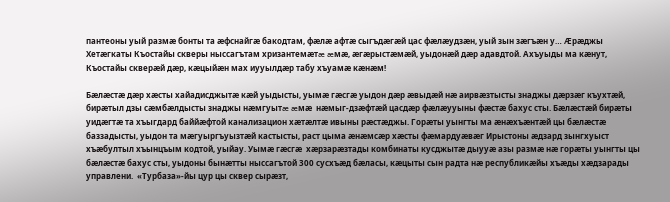пантеоны уый размæ бонты та æфснайгæ бакодтам, фæлæ афтæ сыгъдæгæй цас фæлæудзæн, уый зын зæгъæн у… Æрæджы Хетæгкаты Къостайы скверы ныссагътам хризантемæтæ æмæ, æгæрыстæмæй, уыдонæй дæр адавдтой. Ахъуыды ма кæнут,  Къостайы скверæй дæр, кæцыйæн мах иууылдæр табу хъуамæ кæнæм!

Бæлæстæ дæр хæсты хайадисджытæ кæй уыдысты, уымæ гæсгæ уыдон дæр æвыдæй нæ аирвæзтысты знаджы дæрзæг къухтæй, бирæтыл дзы сæмбæлдысты знаджы нæмгуытæ æмæ  нæмыг-дзæфтæй цасдæр фæлæууыны фæстæ бахус сты. Бæлæстæй бирæты уидæгтæ та хъыгдард баййæфтой канализацион хæтæлтæ ивыны рæстæджы. Горæты уынгты ма æнæхъæнтæй цы бæлæстæ баззадысты, уыдон та мæгуыргъуызтæй кастысты, раст цыма æнæмсæр хæсты фæмардуæвæг Ирыстоны æдзард зынгхуыст хъæбултыл хъынцъым кодтой, уыйау. Уымæ гæсгæ  хæрзарæзтады комбинаты кусджытæ дыууæ азы размæ нæ горæты уынгты цы бæлæстæ бахус сты, уыдоны бынæтты ныссагътой 300 сусхъæд бæласы, кæцыты сын радта нæ республикæйы хъæды хæдзарады управлени.  «Турбаза»-йы цур цы сквер сырæзт,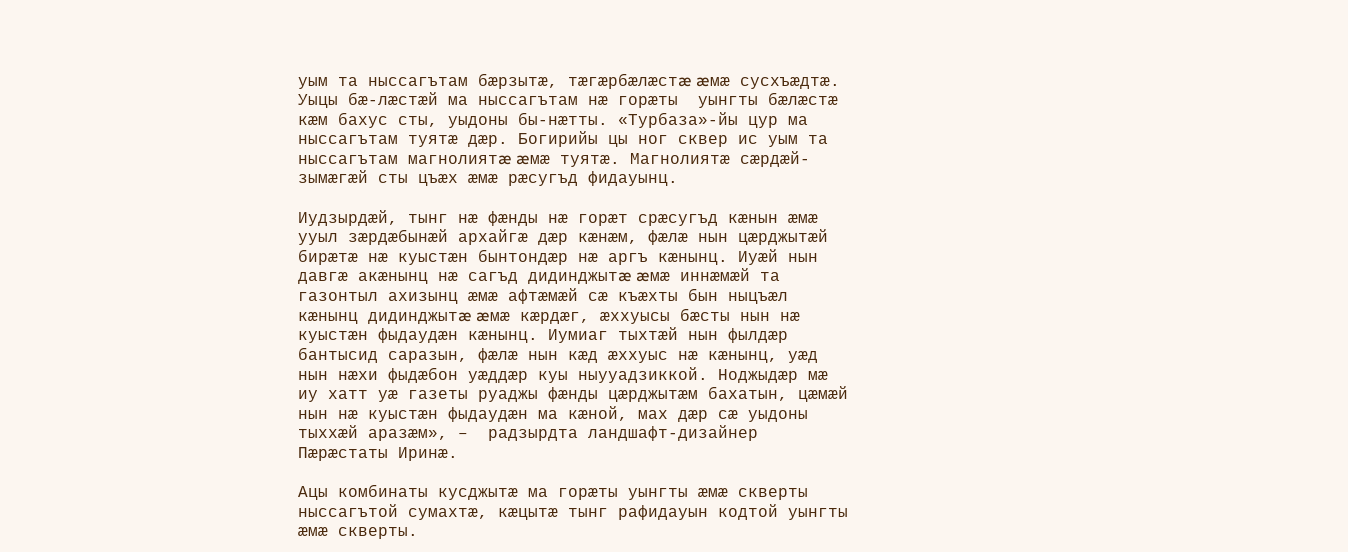уым та ныссагътам бæрзытæ, тæгæрбæлæстæ æмæ сусхъæдтæ. Уыцы бæ-лæстæй ма ныссагътам нæ горæты  уынгты бæлæстæ кæм бахус сты, уыдоны бы-нæтты. «Турбаза»-йы цур ма ныссагътам туятæ дæр. Богирийы цы ног сквер ис уым та ныссагътам магнолиятæ æмæ туятæ. Магнолиятæ сæрдæй-зымæгæй сты цъæх æмæ рæсугъд фидауынц.

Иудзырдæй, тынг нæ фæнды нæ горæт срæсугъд кæнын æмæ ууыл зæрдæбынæй архайгæ дæр кæнæм, фæлæ нын цæрджытæй бирæтæ нæ куыстæн бынтондæр нæ аргъ кæнынц. Иуæй нын давгæ акæнынц нæ сагъд дидинджытæ æмæ иннæмæй та газонтыл ахизынц æмæ афтæмæй сæ къæхты бын ныцъæл кæнынц дидинджытæ æмæ кæрдæг, æххуысы бæсты нын нæ куыстæн фыдаудæн кæнынц. Иумиаг тыхтæй нын фылдæр бантысид саразын, фæлæ нын кæд æххуыс нæ кæнынц, уæд нын нæхи фыдæбон уæддæр куы ныууадзиккой. Ноджыдæр мæ  иу хатт уæ газеты руаджы фæнды цæрджытæм бахатын, цæмæй нын нæ куыстæн фыдаудæн ма кæной, мах дæр сæ уыдоны тыххæй аразæм», –  радзырдта ландшафт-дизайнер Пæрæстаты Иринæ.

Ацы комбинаты кусджытæ ма горæты уынгты æмæ скверты ныссагътой сумахтæ, кæцытæ тынг рафидауын кодтой уынгты æмæ скверты.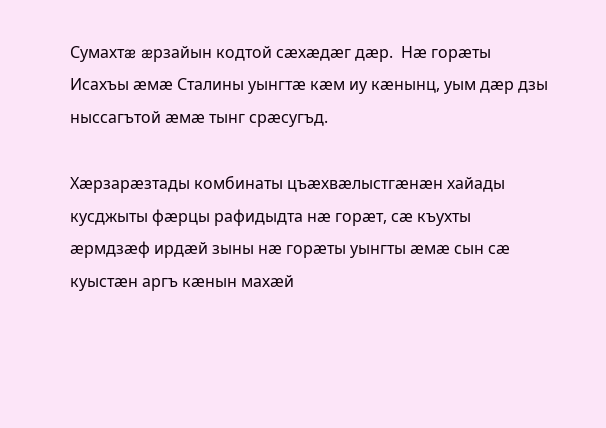Сумахтæ æрзайын кодтой сæхæдæг дæр.  Нæ горæты Исахъы æмæ Сталины уынгтæ кæм иу кæнынц, уым дæр дзы ныссагътой æмæ тынг срæсугъд.

Хæрзарæзтады комбинаты цъæхвæлыстгæнæн хайады кусджыты фæрцы рафидыдта нæ горæт, сæ къухты æрмдзæф ирдæй зыны нæ горæты уынгты æмæ сын сæ куыстæн аргъ кæнын махæй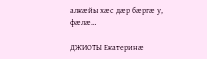алкæйы хæс дæр бæргæ у, фæлæ…

ДЖИОТЫ Екатеринæ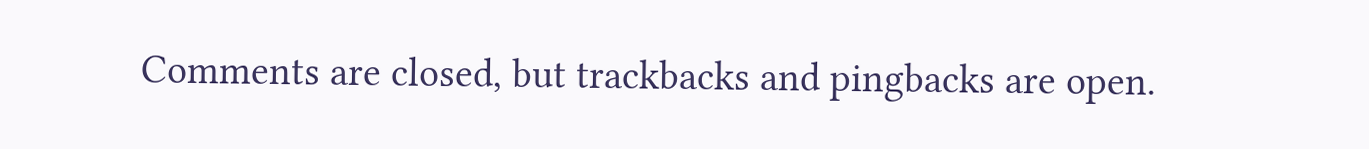Comments are closed, but trackbacks and pingbacks are open.